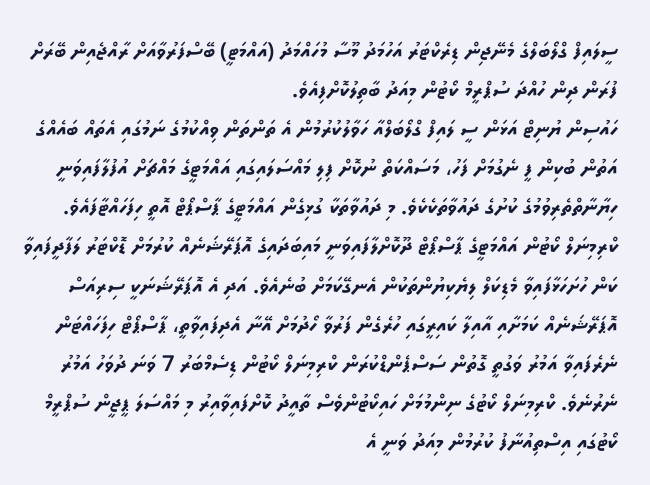ސީލައިފް ގްލޯބަލްގެ މެނޭޖިން ޑިރެކްޓަރު އަހުމަދު މޫސާ މުހައްމަދު (އައްމަޓީ) ބޭސްފަރުވާއަށް ރާއްޖެއިން ބޭރަށް ފުރަން ދިން ހުއްދަ ސުޕްރީމް ކޯޓުން މިއަދު ބާތިލުކޮށްފިއެވެ.
ހައުސިން ޔުނިޓް އަޅަން ސީ ލައިފް ގްލޯބަލްއާ ހަވާލުކުރުމުން އެ ތަންތަން ވިއްކުމުގެ ނަމުގައި އެތައް ބައެއްގެ އަތުން ބުކިން ފީ ނެގުމަށް ފަހު، މަސައްކަތް ނުކޮށް ފިލި މައްސަލައިގައި އައްމަޓީގެ މައްޗަށް އުފުލާފައިވަނީ ހިޔާނާތްތެރިވުމުގެ ކުށުގެ ދައުވާތަކެކެވެ. މި ދައުވާތަކާ ގުޅިގެން އައްމަޓީގެ ޕާސްޕޯޓް އޮތީ ހިފަހައްޓާފައެވެ.
ކްރިމިނަލް ކޯޓުން އައްމަޓީގެ ޕާސްޕޯޓް ދޫކޮށްލާފައިވަނީ މައިބަދައިގެ އޮޕަރޭޝަނެއް ކުރުމަށް ޑޮކްޓަރު ލަފާދީފައިވާ ކަން ހުށަހަޅާފައިވާ މެޑިކަލް ލިޔެކިޔުންތަކުން އެނގޭކަމަށް ބުނެއެވެ. އަދި އެ އޮޕަރޭޝަނަކީ ސިރިއަސް އޮޕަރޭޝަނެއް ކަމަށާއި އާއިލާ ކައިރީގައި ހުރެގެން ފަރުވާ ހޯދުމަށް އޭނާ އެދިފައިވާތީ، ޕާސްޕޯޓް ހިފަހައްޓަން ނެރެފައިވާ އަމުރު ވަގުތީ ގޮތުން ސަސްޕެންޑްކުރަން ކްރިމިނަލް ކޯޓުން ޑިސެމްބަރު 7 ވަނަ ދުވަހު އަމުރު ނެރުނެވެ. ކްރިމިނަލް ކޯޓުގެ ނިންމުމަށް ހައިކޯޓުންވެސް ތާއީދު ކޮށްފައިވާއިރު މި މައްސަލަ ޕީޖީން ސުޕްރީމް ކޯޓުގައި އިސްތިއުނާފު ކުރުމުން މިއަދު ވަނީ އެ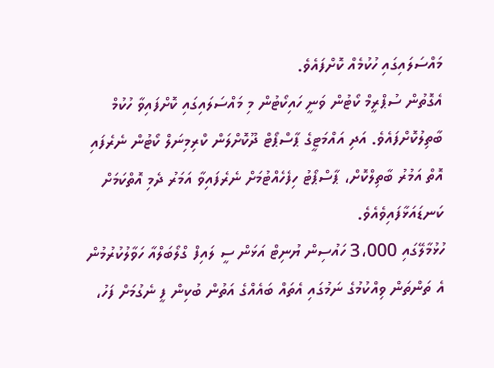މައްސަލައިގައި ހުކުމެއް ކޮށްފައެވެ.
އެގޮތުން ސުޕްރީމް ކޯޓުން ވަނީ ހައިކޯޓުން މި މައްސަލައިގައި ކޮށްފައިވާ ހުކުމް ބާތިލުކޮށްފައެވެ. އަދި އައްމަޓީގެ ޕާސްޕޯޓް ދޫކޮށްލަން ކްރިމިނަލް ކޯޓުން ނެރެފައި އޮތް އަމުރު ބާތިލްކޮށް، ޕާސްޕޯޓު ހިފެހެއްޓުމަށް ނެރެފައިވާ އަމަރު ދެމި އޮތްކަމަށް ކަނޑައަޅާފައިވެއެވެ.
ހުޅުމާލޭގައި 3،000 ހައުސިން ޔުނިޓް އަޅަން ސީ ލައިފް ގްލޯބަލްއާ ހަވާލުކުރުމުން އެ ތަންތަން ވިއްކުމުގެ ނަމުގައި އެތައް ބައެއްގެ އަތުން ބުކިން ފީ ނެގުމަށް ފަހު،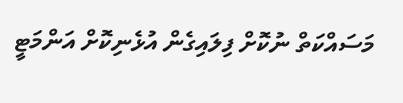މަސައްކަތް ނުކޮށް ފިލައިގެން އުޅެނިކޮށް އަންމަޓީ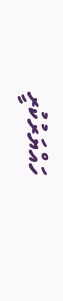ހައްޔަރުކުރީ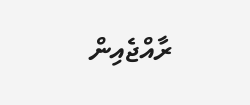ރާއްޖެއިން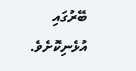ބޭރުގައި އުޅެނިކޮށެވެ.